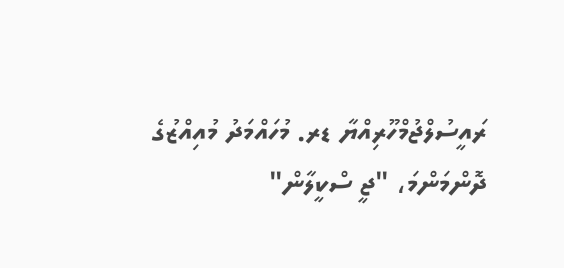ރައީސުލްޖުމްހޫރިއްޔާ ޑރ. މުހައްމަދު މުއިއްޒުގެ ދޮންމަންމަ، "ޖީ ސްކީލާން"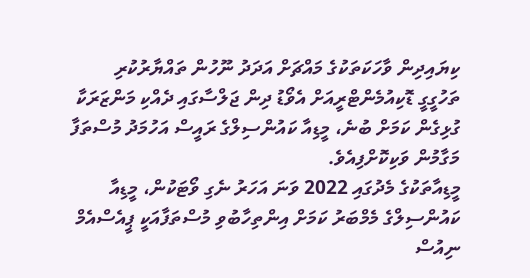ކިޔައިދިން ވާހަކަތަކުގެ މައްޗަށް އަދަދު ނޫހުން ތައްޔާރުކުރި ތަހުގީގީ ޑޮކިއުމެންޓްރީއަށް އެވޯޑު ދިން ޖަލްސާގައި ދެއްކި މަންޒަރަކާ ގުޅިގެން ކަމަށް ބުނެ، މީޑިއާ ކައުންސިލްގެ ރައީސް އަހުމަދު މުސްތަފާ މަގާމުން ވަކިކޮށްފިއެވެ.
މީޑިއާތަކުގެ މެދުގައި 2022 ވަނަ އަހަރު ނެގި ވޯޓަކުން، މީޑިއާ ކައުންސިލްގެ މެމްބަރު ކަމަށް އިންތިހާބުވި މުސްތަފާއަކީ ޕީއެސްއެމް ނިއުސް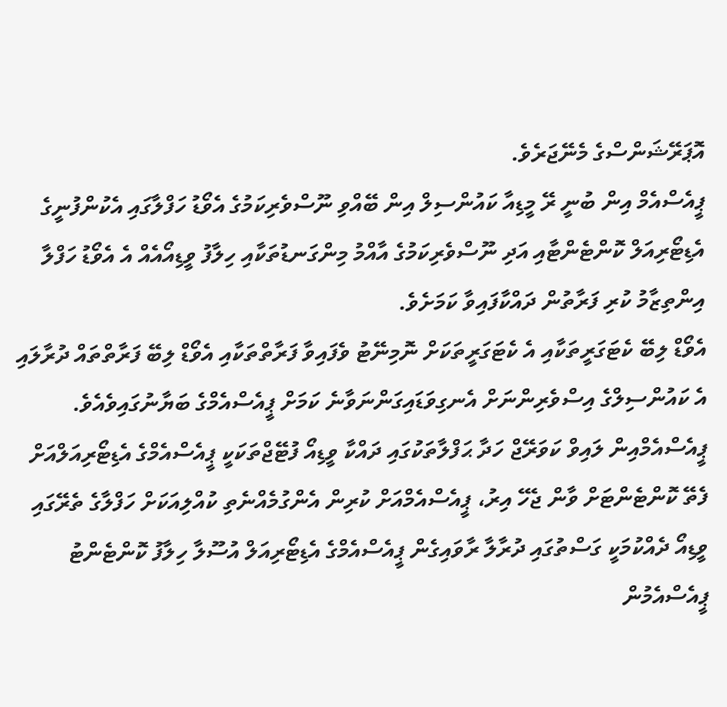އޮޕަރޭޝަންސްގެ މެނޭޖަރެވެ.
ޕީއެސްއެމް އިން ބުނީ ރޭ މީޑިއާ ކައުންސިލް އިން ބޭއްވި ނޫސްވެރިކަމުގެ އެވޯޑު ހަފްލާގައި އެކުންފުނީގެ އެޑިޓޯރިއަލް ކޮންޓެންޓާއި އަދި ނޫސްވެރިކަމުގެ އާއްމު މިންގަނޑުތަކާއި ހިލާފު ވީޑިއޯއެއް އެ އެވޯޑު ހަފްލާ އިންތިޒާމު ކުރި ފަރާތުން ދައްކާފައިވާ ކަމަށެވެ.
އެވޯޑް ލިބޭ ކެޓަގަރީތަކާއި އެ ކެޓަގަރީތަކަށް ނޮމިނޭޓު ވެފައިވާ ފަރާތްތަކާއި އެވޯޑް ލިބޭ ފަރާތްތައް ދުރާލައި އެ ކައުންސިލްގެ އިސްވެރިންނަށް އެނގިވަޑައިގަންނަވާނެ ކަމަށް ޕީއެސްއެމްގެ ބަޔާނުގައިވެއެވެ.
ޕީއެސްއެމްއިން ލައިވް ކަވަރޭޖް ހަދާ ޙަފްލާތަކުގައި ދައްކާ ވީޑިއޯ ފުޓޭޖްތަކަކީ ޕީއެސްއެމްގެ އެޑިޓޯރިއަލްއަށް ފެތޭ ކޮންޓެންޓަށް ވާން ޖެހޭ އިރު، ޕީއެސްއެމްއަށް ކުރިން އެންގުމެއްނެތި ކުއްލިއަކަށް ހަފްލާގެ ތެރޭގައި ވީޑިއޯ ދެއްކުމަކީ ގަސްތުގައި ދުރާލާ ރާވައިގެން ޕީއެސްއެމްގެ އެޑިޓޯރިއަލް އުސޫލާ ހިލާފު ކޮންޓެންޓު ޕީއެސްއެމުން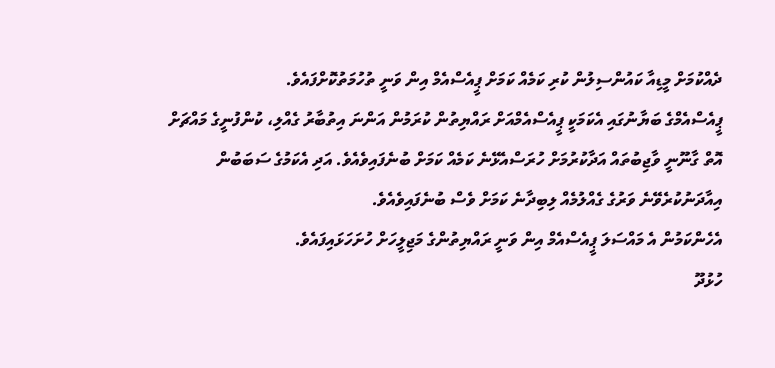ދެއްކުމަށް މީޑިއާ ކައުންސިލުން ކުރި ކަމެއް ކަމަށް ޕީއެސްއެމް އިން ވަނީ ތުހުމަތުކޮށްފައެވެ.
ޕީއެސްއެމްގެ ބަޔާނުގައި އެކަމަކީ ޕީއެސްއެމްއަށް ރައްޔިތުން ކުރަމުން އަންނަ އިތުބާރު ގެއްލި، ކުންފުނީގެ މައްޗަށް އޮތް ގާނޫނީ ވާޖިބުތައް އަދާކުރުމަށް ހުރަސްއެޅޭނެ ކަމެއް ކަމަށް ބުނެފައިވެއެވެ. އަދި އެކަމުގެ ސަބަބުން އިއާދަނުކުރެވޭނެ ވަރުގެ ގެއްލުމެއް ލިބިދާނެ ކަމަށް ވެސް ބުނެފައިވެއެވެ.
އެހެންކަމުން އެ މައްސަލަ ޕީއެސްއެމް އިން ވަނީ ރައްޔިތުންގެ މަޖިލީހަށް ހުށަހަޅައިފައެވެ.
ހުޅުދޫ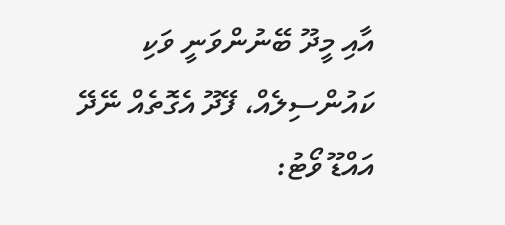އާއި މީދޫ ބޭނުންވަނީ ވަކި ކައުންސިލެއް، ފޭދޫ އެގޮތެއް ނޭދޭ
އައްޑޫ ވޯޓު: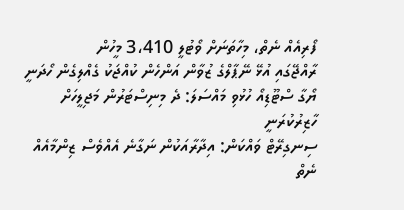ފޯރިއެއް ނެތް، މިހާތަނަށް ވޯޓުލީ 3،410 މީހުން
ރާއްޖޭގައި އުޅޭ ނޭޕާލްގެ ޒުވާން އަންހެން ކުއްޖަކު ގެއްލިގެން ހޯދަނީ
ޔޯގާ ސްޓޫޑިއޯ ހުޅުވި މައްސަލަ: ދެ މިނިސްޓަރުން މަޖިލީހަށް ހާޒިރުކުރަނީ
ސިނގިރޭޓް ވައްކަން: އިދާރާއަކުން ނަގާނެ އެއްވެސް ޒިންމާއެއް ނެތް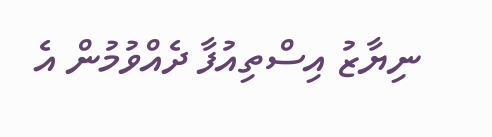ނިޔާޒު އިސްތިއުފާ ދެއްވުމުން އެ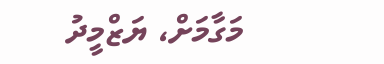މަގާމަށް، ޔަޒްމީދު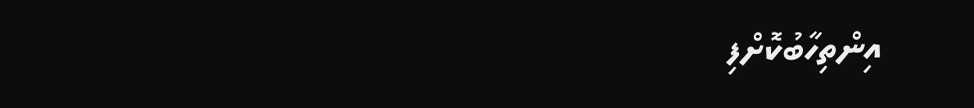އިންތިހާބުކޮށްފި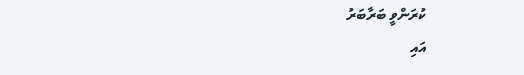ކުރަންވީ ބަރާބަރު
އައި